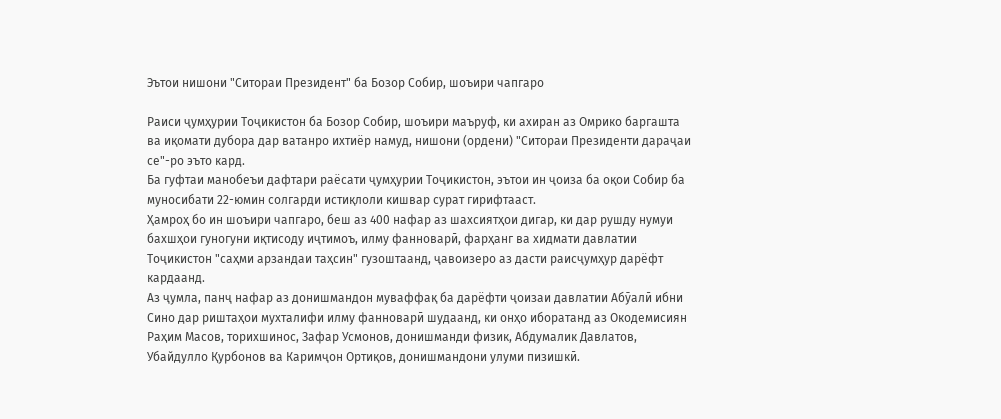Эътои нишони "Ситораи Президент" ба Бозор Собир, шоъири чапгаро

Раиси ҷумҳурии Тоҷикистон ба Бозор Собир, шоъири маъруф, ки ахиран аз Омрико баргашта ва иқомати дубора дар ватанро ихтиёр намуд, нишони (ордени) "Ситораи Президенти дараҷаи се"-ро эъто кард.
Ба гуфтаи манобеъи дафтари раёсати ҷумҳурии Тоҷикистон, эътои ин ҷоиза ба оқои Собир ба муносибати 22-юмин солгарди истиқлоли кишвар сурат гирифтааст.
Ҳамроҳ бо ин шоъири чапгаро, беш аз 400 нафар аз шахсиятҳои дигар, ки дар рушду нумуи бахшҳои гуногуни иқтисоду иҷтимоъ, илму фанноварӣ, фарҳанг ва хидмати давлатии Тоҷикистон "саҳми арзандаи таҳсин" гузоштаанд, ҷавоизеро аз дасти раисҷумҳур дарёфт кардаанд.
Аз ҷумла, панҷ нафар аз донишмандон муваффақ ба дарёфти ҷоизаи давлатии Абӯалӣ ибни Сино дар риштаҳои мухталифи илму фанноварӣ шудаанд, ки онҳо иборатанд аз Окодемисиян Раҳим Масов, торихшинос, Зафар Усмонов, донишманди физик, Абдумалик Давлатов, Убайдулло Қурбонов ва Каримҷон Ортиқов, донишмандони улуми пизишкӣ.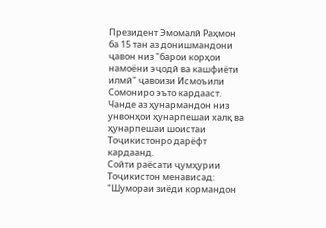Президент Эмомалӣ Раҳмон ба 15 тан аз донишмандони ҷавон низ "барои корҳои намоёни эҷодӣ ва кашфиёти илмӣ" ҷавоизи Исмоъили Сомониро эъто кардааст. Чанде аз ҳунармандон низ унвонҳои ҳунарпешаи халқ ва ҳунарпешаи шоистаи Тоҷикистонро дарёфт кардаанд.
Сойти раёсати ҷумҳурии Тоҷикистон менависад: "Шумораи зиёди кормандон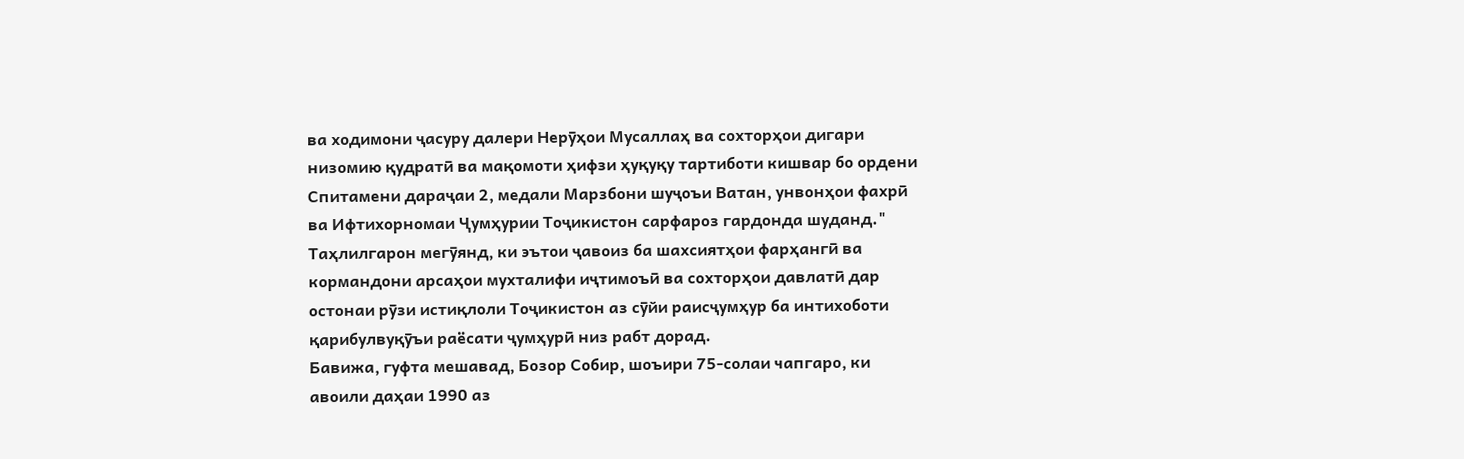ва ходимони ҷасуру далери Нерӯҳои Мусаллаҳ ва сохторҳои дигари низомию қудратӣ ва мақомоти ҳифзи ҳуқуқу тартиботи кишвар бо ордени Спитамени дараҷаи 2, медали Марзбони шуҷоъи Ватан, унвонҳои фахрӣ ва Ифтихорномаи Ҷумҳурии Тоҷикистон сарфароз гардонда шуданд."
Таҳлилгарон мегӯянд, ки эътои ҷавоиз ба шахсиятҳои фарҳангӣ ва кормандони арсаҳои мухталифи иҷтимоъӣ ва сохторҳои давлатӣ дар остонаи рӯзи истиқлоли Тоҷикистон аз сӯйи раисҷумҳур ба интихоботи қарибулвуқӯъи раёсати ҷумҳурӣ низ рабт дорад.
Бавижа, гуфта мешавад, Бозор Собир, шоъири 75-солаи чапгаро, ки авоили даҳаи 1990 аз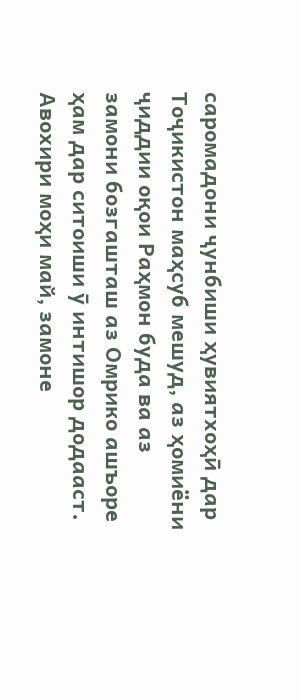саромадони ҷунбиши ҳувиятхоҳӣ дар Тоҷикистон маҳсуб мешуд, аз ҳомиёни ҷиддии оқои Раҳмон буда ва аз замони бозгашташ аз Омрико ашъоре ҳам дар ситоиши ӯ интишор додааст.
Авохири моҳи май, замоне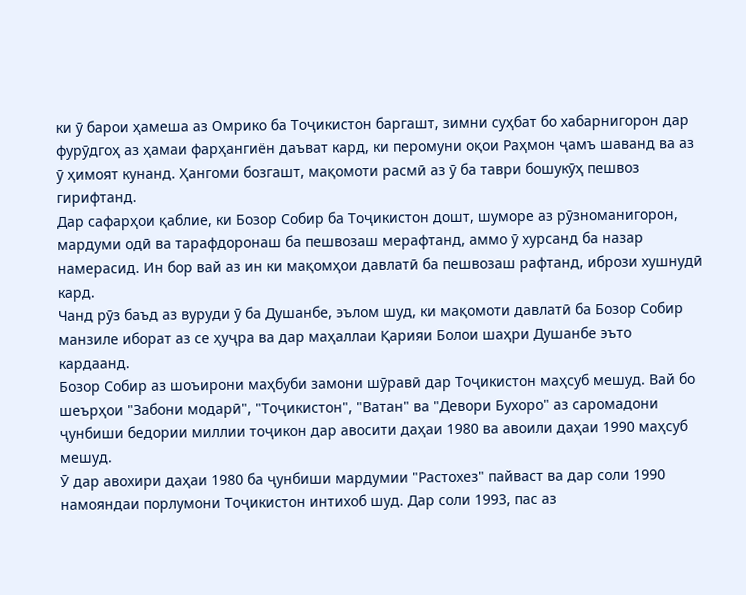ки ӯ барои ҳамеша аз Омрико ба Тоҷикистон баргашт, зимни суҳбат бо хабарнигорон дар фурӯдгоҳ аз ҳамаи фарҳангиён даъват кард, ки перомуни оқои Раҳмон ҷамъ шаванд ва аз ӯ ҳимоят кунанд. Ҳангоми бозгашт, мақомоти расмӣ аз ӯ ба таври бошукӯҳ пешвоз гирифтанд.
Дар сафарҳои қаблие, ки Бозор Собир ба Тоҷикистон дошт, шуморе аз рӯзноманигорон, мардуми одӣ ва тарафдоронаш ба пешвозаш мерафтанд, аммо ӯ хурсанд ба назар намерасид. Ин бор вай аз ин ки мақомҳои давлатӣ ба пешвозаш рафтанд, ибрози хушнудӣ кард.
Чанд рӯз баъд аз вуруди ӯ ба Душанбе, эълом шуд, ки мақомоти давлатӣ ба Бозор Собир манзиле иборат аз се ҳуҷра ва дар маҳаллаи Қарияи Болои шаҳри Душанбе эъто кардаанд.
Бозор Собир аз шоъирони маҳбуби замони шӯравӣ дар Тоҷикистон маҳсуб мешуд. Вай бо шеърҳои "Забони модарӣ", "Тоҷикистон", "Ватан" ва "Девори Бухоро" аз саромадони ҷунбиши бедории миллии тоҷикон дар авосити даҳаи 1980 ва авоили даҳаи 1990 маҳсуб мешуд.
Ӯ дар авохири даҳаи 1980 ба ҷунбиши мардумии "Растохез" пайваст ва дар соли 1990 намояндаи порлумони Тоҷикистон интихоб шуд. Дар соли 1993, пас аз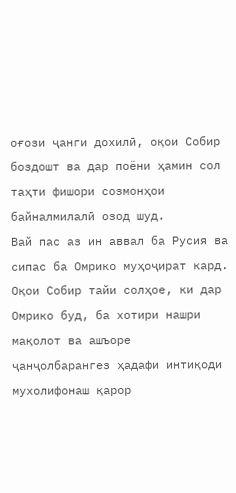оғози ҷанги дохилӣ, оқои Собир боздошт ва дар поёни ҳамин сол таҳти фишори созмонҳои байналмилалӣ озод шуд.
Вай пас аз ин аввал ба Русия ва сипас ба Омрико муҳоҷират кард. Оқои Собир тайи солҳое, ки дар Омрико буд, ба хотири нашри мақолот ва ашъоре ҷанҷолбарангез ҳадафи интиқоди мухолифонаш қарор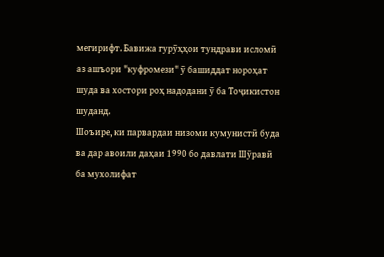мегирифт. Бавижа гурӯҳҳои тундрави исломӣ аз ашъори "куфромези" ӯ башиддат нороҳат шуда ва хостори роҳ надодани ӯ ба Тоҷикистон шуданд.
Шоъире, ки парвардаи низоми кумунистӣ буда ва дар авоили даҳаи 1990 бо давлати Шӯравӣ ба мухолифат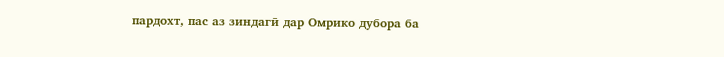пардохт, пас аз зиндагӣ дар Омрико дубора ба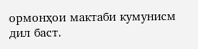ормонҳои мактаби кумунисм дил баст.